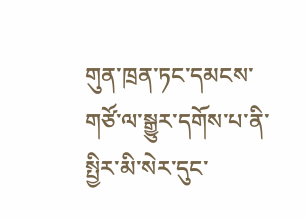གུན་ཁྲན་ཏང་དམངས་གཙོ་ལ་སྒྱུར་དགོས་པ་ནི་སྤྱིར་མི་སེར་དུང་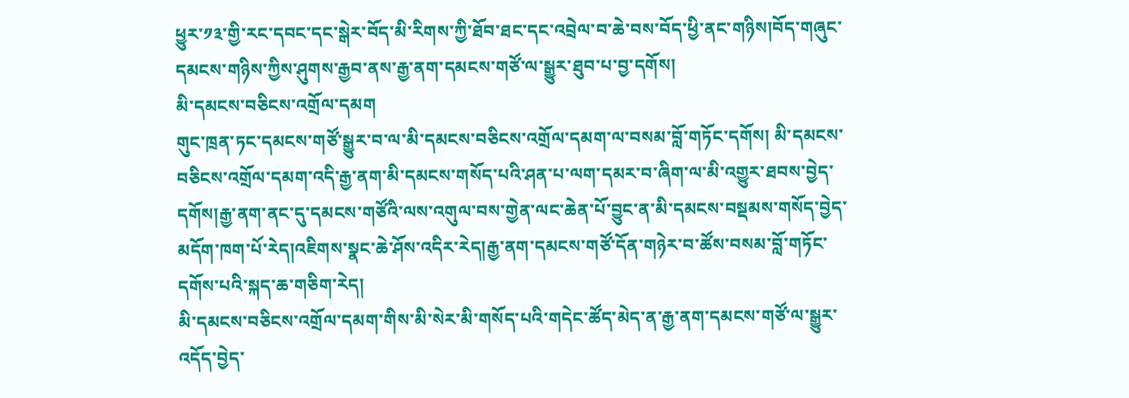ཕྱུར་༡༣་གྱི་རང་དབང་དང་སྒེར་བོད་མི་རིགས་ཀྱི་ཐོབ་ཐང་དང་འབྲེལ་བ་ཆེ་བས་བོད་ཕྱི་ནང་གཉིས།བོད་གཞུང་དམངས་གཉིས་ཀྱིས་ཤུགས་རྒྱབ་ནས་རྒྱ་ནག་དམངས་གཙོ་ལ་སྒྱུར་ཐུབ་པ་བྱ་དགོས།
མི་དམངས་བཅིངས་འགྲོལ་དམག
གུང་ཁྲན་ཏང་དམངས་གཙོ་སྒྱུར་བ་ལ་མི་དམངས་བཅིངས་འགྲོལ་དམག་ལ་བསམ་བློ་གཏོང་དགོས། མི་དམངས་བཅིངས་འགྲོལ་དམག་འདི་རྒྱ་ནག་མི་དམངས་གསོད་པའི་ཤན་པ་ལག་དམར་བ་ཞིག་ལ་མི་འགྱུར་ཐབས་བྱེད་དགོས།རྒྱ་ནག་ནང་དུ་དམངས་གཙོའི་ལས་འགུལ་བས་གྱེན་ལང་ཆེན་པོ་བྱུང་ན་མི་དམངས་བསྡམས་གསོད་བྱེད་མདོག་ཁག་པོ་རེད།འཇིགས་སྣང་ཆེ་ཤོས་འདིར་རེད།རྒྱ་ནག་དམངས་གཙོ་དོན་གཉེར་བ་ཚོས་བསམ་བློ་གཏོང་དགོས་པའི་སྐད་ཆ་གཅིག་རེད།
མི་དམངས་བཅིངས་འགྲོལ་དམག་གིས་མི་སེར་མི་གསོད་པའི་གདེང་ཚོད་མེད་ན་རྒྱ་ནག་དམངས་གཙོ་ལ་སྒྱུར་འདོད་བྱེད་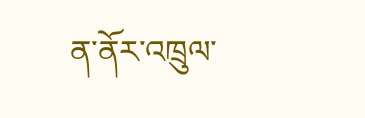ན་ནོར་འཁྲུལ་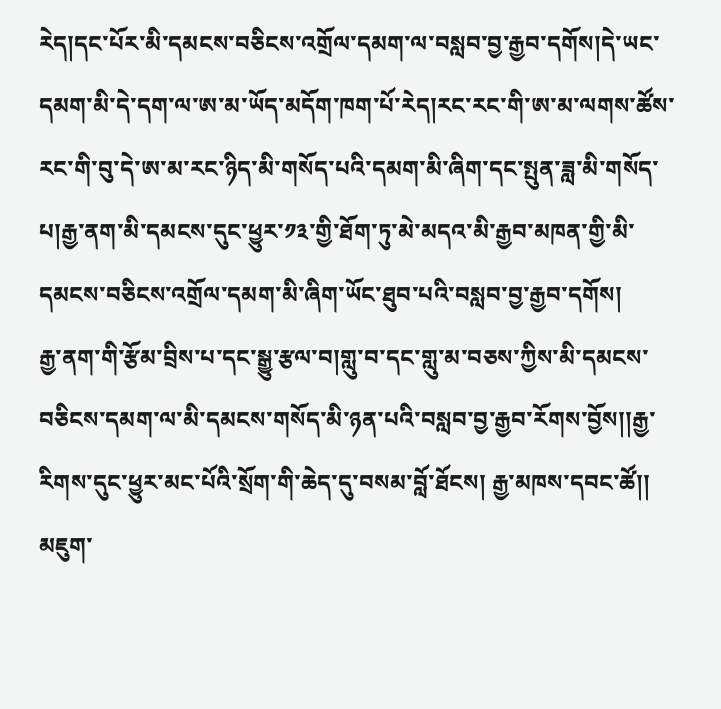རེད།དང་པོར་མི་དམངས་བཅིངས་འགྲོལ་དམག་ལ་བསླབ་བྱ་རྒྱབ་དགོས།དེ་ཡང་དམག་མི་དེ་དག་ལ་ཨ་མ་ཡོད་མདོག་ཁག་པོ་རེད།རང་རང་གི་ཨ་མ་ལགས་ཚོས་རང་གི་བུ་དེ་ཨ་མ་རང་ཉིད་མི་གསོད་པའི་དམག་མི་ཞིག་དང་སྤུན་ཟླ་མི་གསོད་པ།རྒྱ་ནག་མི་དམངས་དུང་ཕྱུར་༡༣་གྱི་ཐོག་ཏུ་མེ་མདའ་མི་རྒྱབ་མཁན་གྱི་མི་དམངས་བཅིངས་འགྲོལ་དམག་མི་ཞིག་ཡོང་ཐུབ་པའི་བསླབ་བྱ་རྒྱབ་དགོས།
རྒྱ་ནག་གི་རྩོམ་བྲིས་པ་དང་སྒྱུ་རྩལ་བ།གླུ་བ་དང་གླུ་མ་བཅས་ཀྱིས་མི་དམངས་བཅིངས་དམག་ལ་མི་དམངས་གསོད་མི་ཉན་པའི་བསླབ་བྱ་རྒྱབ་རོགས་བྱོས།།རྒྱ་རིགས་དུང་ཕྱུར་མང་པོའི་སྲོག་གི་ཆེད་དུ་བསམ་བློ་ཐོངས། རྒྱ་མཁས་དབང་ཚོ།།
མཇུག་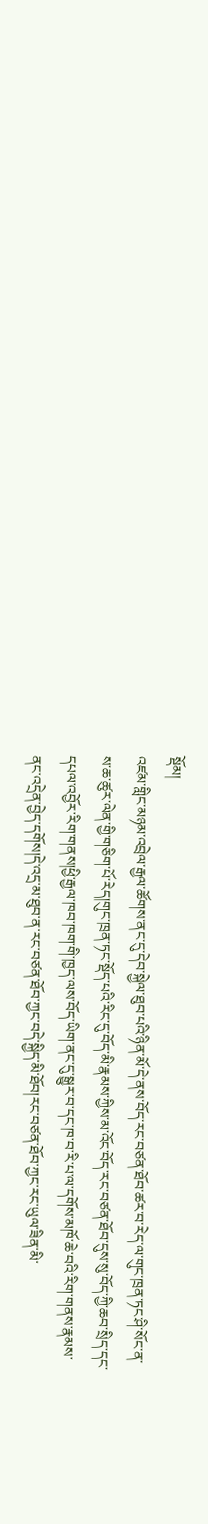སྡོམ།
འཛམ་གླིང་མཉམ་འབྲེལ་རྒྱལ་ཚོགས་ནང་དུ་དེབ་སྐྱེལ་ཐུབ་པའི་ཉིན་མོ་དེ་ནས་བོད་རང་བཙན་ཐོབ་ཚར་བ་རེད་ལ་གུང་ཁྲན་ཏང་ཤི་སོང་ན་ས་ཆ་ཚུར་ལེན་གྱི་གཅིག་པོ་རེད།གུང་ཁྲན་ཏང་སྡོད་པའི་རིང་དུ་བོད་མི་རྣམས་ཀྱིས་མ་འོང་བོད་རང་བཙན་ཐོབ་དུས་སུ་བོད་ཀྱི་ཆབ་སྲིད་དང་དཔལ་འབྱོར་རིག་གནས།ཕྱི་རྒྱལ་ཁབ་ཁག་གི་ཁྱད་ལས་བོད་ཡིག་ནང་དུ་སྒྱུར་བ་དང་ཁ་བ་རི་པ་ལ་དགོས་མཁོ་ཆེ་བའི་རིག་གནས་རྣམས་ནང་འདྲེན་བྱེད་དགོས།དེ་འདྲ་མ་ཐུབ་ན་རང་བཙན་ཐོབ་ཀྱང་བདེ་སྐྱིད་མི་ཐོབ།རང་བཙན་ཐོབ་ཀྱང་རང་ཡུལ་ཟིན་མི་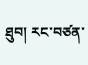ཐུབ། རང་བཙན་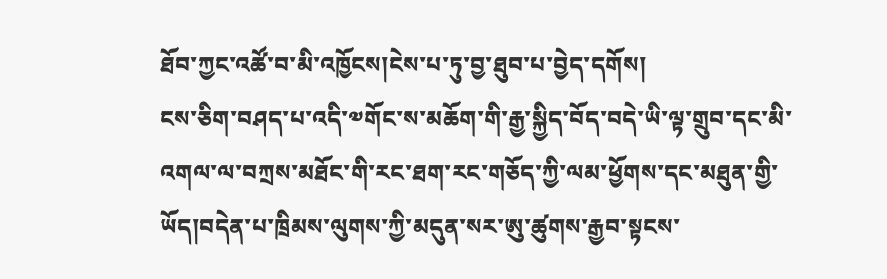ཐོབ་ཀྱང་འཚོ་བ་མི་འཁྱོངས།ངེས་པ་ཏུ་བྱ་ཐུབ་པ་བྱེད་དགོས།
ངས་ཅིག་བཤད་པ་འདི་༧གོང་ས་མཆོག་གི་རྒྱ་སྐྱིད་བོད་བདེ་ཡི་ལྟ་གྲུབ་དང་མི་འགལ་ལ་བཀྲས་མཐོང་གི་རང་ཐག་རང་གཅོད་ཀྱི་ལམ་ཕྱོགས་དང་མཐུན་གྱི་ཡོད།བདེན་པ་ཁྲིམས་ལུགས་ཀྱི་མདུན་སར་ཨུ་ཚུགས་རྒྱབ་སྟངས་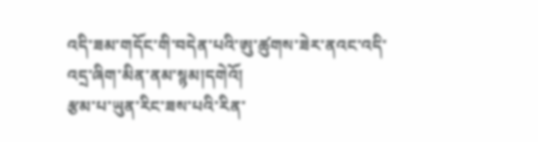འདི་ཟམ་གདོང་གི་བདེན་པའི་ཨུ་ཚུགས་ཟེར་ནའང་འདི་འདྲ་ཞིག་མིན་ནམ་སྙམ།དགེའོ།
རྩམ་པ་ཡུན་རིང་ཟས་པའི་རིན་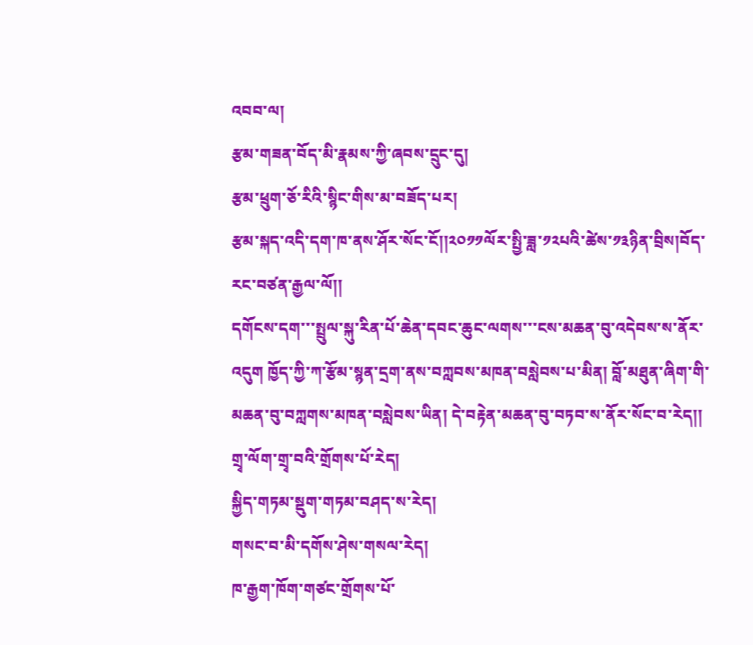འབབ་ལ།
རྩམ་གཟན་བོད་མི་རྣམས་ཀྱི་ཞབས་དྲུང་དུ།
རྩམ་ཕྲུག་ཅོ་རིའི་སྙིང་གིས་མ་བཟོད་པར།
རྩམ་སྐད་འདི་དག་ཁ་ནས་ཤོར་སོང་ངོ།།༢༠༡༡ལོར་སྤྱི་ཟླ་༡༢པའི་ཚེས་༡༣ཉིན་བྲིས།བོད་རང་བཙན་རྒྱལ་ལོ།།
དགོངས་དག་་་སྤྲུལ་སྐུ་རིན་པོ་ཆེན་དབང་ཆུང་ལགས་་་ངས་མཆན་བུ་འདེབས་ས་ནོར་འདུག ཁྱོད་ཀྱི་ཀ་རྩོམ་སྙན་དྲག་ནས་བཀླབས་མཁན་བསླེབས་པ་མིན། བློ་མཐུན་ཞིག་གི་མཆན་བུ་བཀླགས་མཁན་བསླེབས་ཡིན། དེ་བརྟེན་མཆན་བུ་བཏབ་ས་ནོར་སོང་བ་རེད།།
གྲྭ་ལོག་གྲྭ་བའི་གྲོགས་པོ་རེད།
སྐྱིད་གཏམ་སྡུག་གཏམ་བཤད་ས་རེད།
གསང་བ་མི་དགོས་ཤེས་གསལ་རེད།
ཁ་རྒྱག་ཁོག་གཙང་གྲོགས་པོ་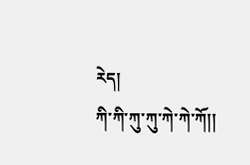རེད།
ཀི་ཀི་ཀུ་ཀུ་ཀེ་ཀེ་ཀོ།།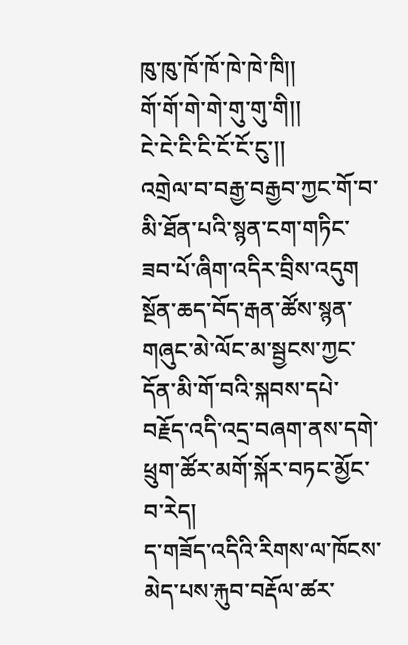ཁུ་ཁུ་ཁོ་ཁོ་ཁེ་ཁེ་ཁི།།
གོ་གོ་གེ་གེ་གུ་གུ་གི།།
ངེ་ངེ་ངི་ངི་ངོ་ངོ་ངུ་།།
འགྲེལ་བ་བརྒྱ་བརྒྱབ་ཀྱང་གོ་བ་མི་ཐོན་པའི་སྙན་ངག་གཏིང་ཟབ་པོ་ཞིག་འདིར་བྲིས་འདུག
སྔོན་ཆད་བོད་རྒན་ཚོས་སྙན་གཞུང་མེ་ལོང་མ་སྦྱངས་ཀྱང་དོན་མི་གོ་བའི་སྐབས་དཔེ་བརྗོད་འདི་འདྲ་བཞག་ནས་དགེ་ཕྲུག་ཚོར་མགོ་སྐོར་བཏང་མྱོང་བ་རེད།
ད་གཟོད་འདིའི་རིགས་ལ་ཁོངས་མེད་པས་རྐུབ་བརྡོལ་ཚར་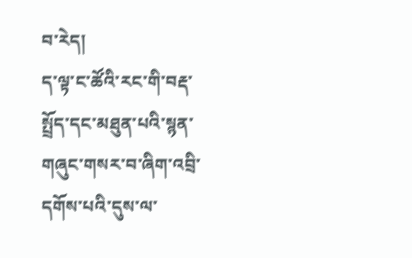བ་རེད།
ད་ལྟ་ང་ཚོའི་རང་གི་བརྡ་སྤྲོད་དང་མཐུན་པའི་སྙན་གཞུང་གསར་བ་ཞིག་འབྲི་དགོས་པའི་དུས་ལ་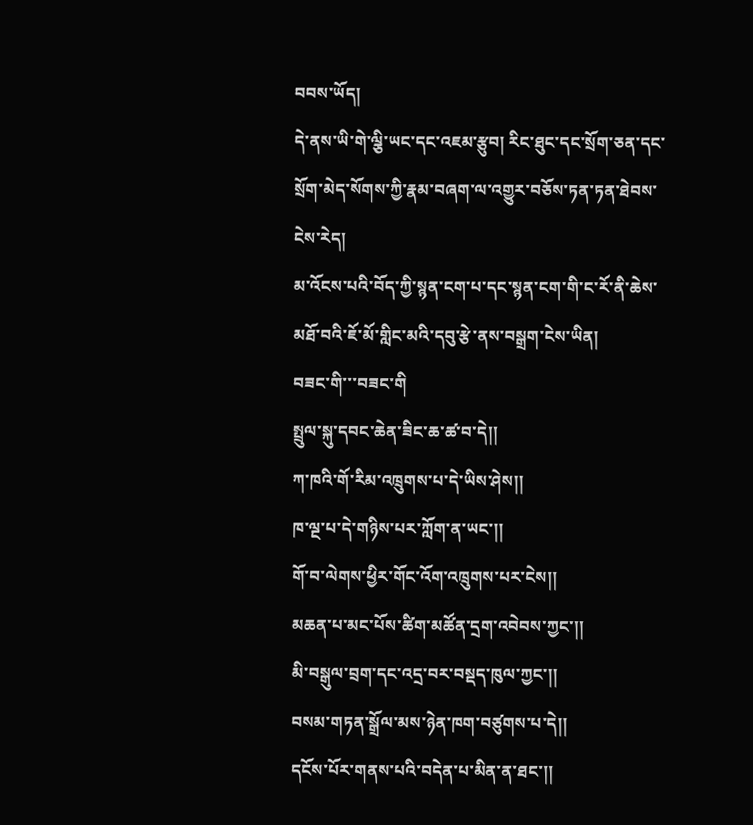བབས་ཡོད།
དེ་ནས་ཡི་གེ་ལྕི་ཡང་དང་འཇམ་རྩུབ། རིང་ཐུང་དང་སྲོག་ཅན་དང་སྲོག་མེད་སོགས་ཀྱི་རྣམ་བཞག་ལ་འགྱུར་བཅོས་ཏན་ཏན་ཐེབས་ངེས་རེད།
མ་འོངས་པའི་བོད་ཀྱི་སྙན་ངག་པ་དང་སྙན་ངག་གི་ང་རོ་ནི་ཆེས་མཐོ་བའི་ཇོ་མོ་གླིང་མའི་དབུ་རྩེ་ནས་བསྒྲག་ངེས་ཡིན།
བཟང་གི་་་བཟང་གི
སྤྲུལ་སྐུ་དབང་ཆེན་ཟིང་ཆ་ཚ་བ་དེ།།
ཀ་ཁའི་གོ་རིམ་འཁྲུགས་པ་དེ་ཡིས་ཤེས།།
ཁ་ལྔ་པ་དེ་གཉིས་པར་ཀློག་ན་ཡང་།།
གོ་བ་ལེགས་ཕྱིར་གོང་འོག་འཁྲུགས་པར་ངེས།།
མཆན་པ་མང་པོས་ཚིག་མཚོན་དྲག་འབེབས་ཀྱང་།།
མི་བསྒུལ་བྲག་དང་འདྲ་བར་བསྡད་ཁུལ་ཀྱང་།།
བསམ་གཏན་སྒྲོལ་མས་ཉེན་ཁག་བཙུགས་པ་དེ།།
དངོས་པོར་གནས་པའི་བདེན་པ་མིན་ན་ཐང་།།